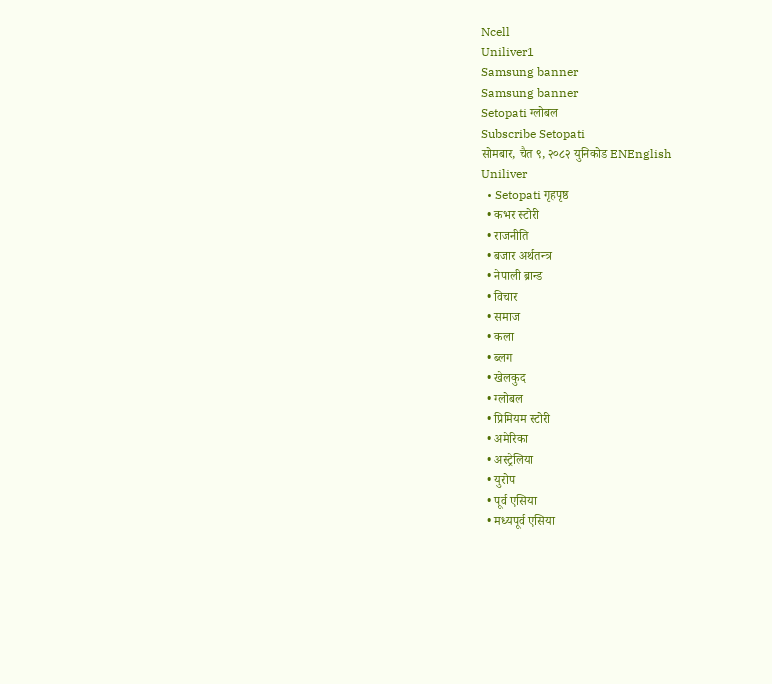Ncell
Uniliver1
Samsung banner
Samsung banner
Setopati ग्लोबल
Subscribe Setopati
सोमबार, चैत ९, २०८२ युनिकोड ENEnglish
Uniliver
  • Setopati गृहपृष्ठ
  • कभर स्टोरी
  • राजनीति
  • बजार अर्थतन्त्र
  • नेपाली ब्रान्ड
  • विचार
  • समाज
  • कला
  • ब्लग
  • खेलकुद
  • ग्लोबल
  • प्रिमियम स्टोरी
  • अमेरिका
  • अस्ट्रेलिया
  • युरोप
  • पूर्व एसिया
  • मध्यपूर्व एसिया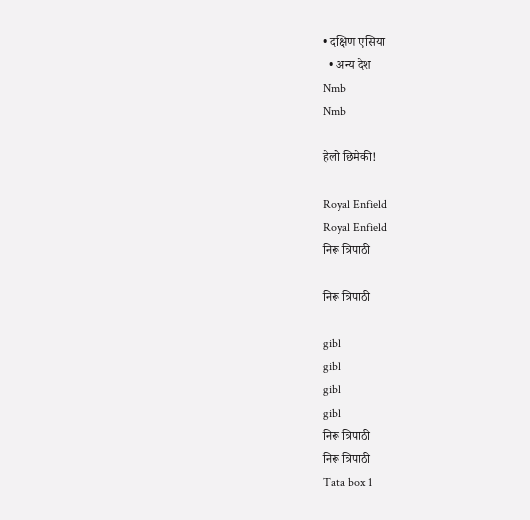• दक्षिण एसिया
  • अन्य देश
Nmb
Nmb

हेलो छिमेकी!

Royal Enfield
Royal Enfield
निरू त्रिपाठी

निरू त्रिपाठी

gibl
gibl
gibl
gibl
निरू त्रिपाठी
निरू त्रिपाठी
Tata box 1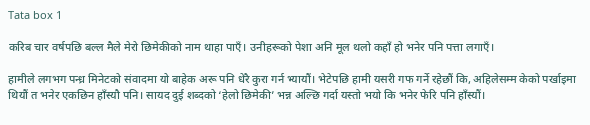Tata box 1

करिब चार वर्षपछि बल्ल मैले मेरो छिमेकीको नाम थाहा पाएँ। उनीहरूको पेशा अनि मूल थलो कहाँ हो भनेर पनि पत्ता लगाएँ।

हामीले लगभग पन्ध्र मिनेटको संवादमा यो बाहेक अरू पनि धेरै कुरा गर्न भ्यायौं। भेटेपछि हामी यसरी गफ गर्ने रहेछौं कि, अहिलेसम्म केको पर्खाइमा थियौं त भनेर एकछिन हाँस्यौ पनि। सायद दुई शब्दको ‘हेलो छिमेकी’ भन्न अल्छि गर्दा यस्तो भयो कि भनेर फेरि पनि हाँस्यौं।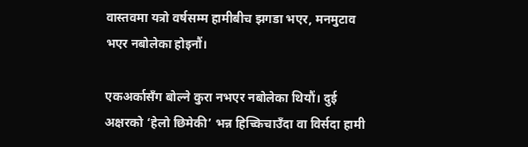वास्तवमा यत्रो वर्षसम्म हामीबीच झगडा भएर, मनमुटाव भएर नबोलेका होइनौं।

एकअर्कासँग बोल्ने कुरा नभएर नबोलेका थियौं। दुई अक्षरको ‘हेलो छिमेकी’ भन्न हिच्किचाउँदा वा विर्सदा हामी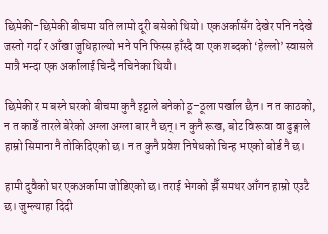छिमेकी-छिमेकी बीचमा यति लामो दूरी बसेको थियो। एकअर्कासँग देखेर पनि नदेखे जस्तो गर्दा र आँखा जुधिहाल्यो भने पनि फिस्स हाँस्दै वा एक शब्दको ‘हेल्लो’ स्वासले मात्रै भन्दा एक अर्कालाई चिन्दै नचिनेका थियौ।

छिमेकी र म बस्ने घरको बीचमा कुनै इट्टाले बनेको ठू–ठूला पर्खाल छैन। न त काठको, न त काडेँ तारले बेरेको अग्ला अग्ला बार नै छन्। न कुनै रूख, बोट विरूवा वा ढुङ्गाले हाम्रो सिमाना नै तोकिदिएको छ। न त कुनै प्रवेश निषेधको चिन्ह भएको बोर्ड नै छ।

हामी दुवैको घर एकअर्कामा जोडिएको छ। तराई भेगको झैँ समथर आँगन हाम्रो एउटै छ। जुम्ल्याहा दिदी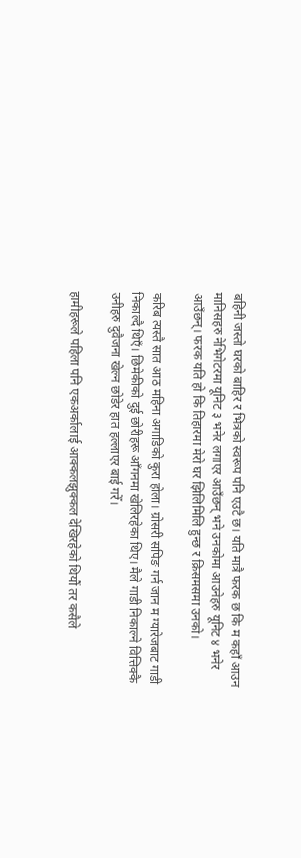बहिनी जस्तो घरको बाहिर र भित्रको स्वरूप पनि एउटै छ। यति मात्रै फरक छ कि म कहाँ आउन मानिसहरु नेभिगेटरमा यूनिट ३ भनेर लगाएर आउँछन् भने उनकोमा आउनेहरु यूनिट ४ भनेर आउँछन्। फरक यति हो कि तिहारमा मेरो घर झिलिमिलि हुन्छ र क्रिसमसमा उनको।

करिब त्यस्तै सात आठ महिना अगाडिको कुरा होला। ग्रोसरी सपिङ गर्न जान म ग्यारेजबाट गाडी निकाल्दै थिएँ। छिमेकीको दुई छोरीहरू आँगनमा खेलिरहेका थिए। मैले गाडी निकाल्ने वित्तिक्कै उनीहरु दुवैजना खेल्न छोडेर हात हल्लाएर बाई गरेँ।

हामीहरूले पहिला पनि एकअर्कालाई आक्कलझुक्कल देखिरहेको थियौं तर कसैले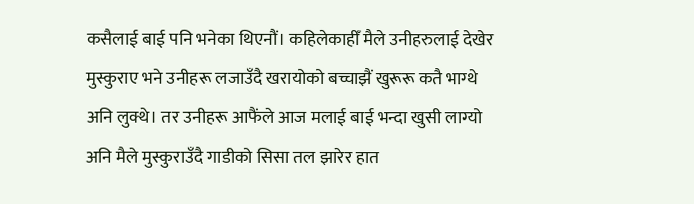कसैलाई बाई पनि भनेका थिएनौं। कहिलेकाहीँ मैले उनीहरुलाई देखेर मुस्कुराए भने उनीहरू लजाउँदै खरायोको बच्चाझैं खुरूरू कतै भाग्थे अनि लुक्थे। तर उनीहरू आफैंले आज मलाई बाई भन्दा खुसी लाग्यो अनि मैले मुस्कुराउँदै गाडीको सिसा तल झारेर हात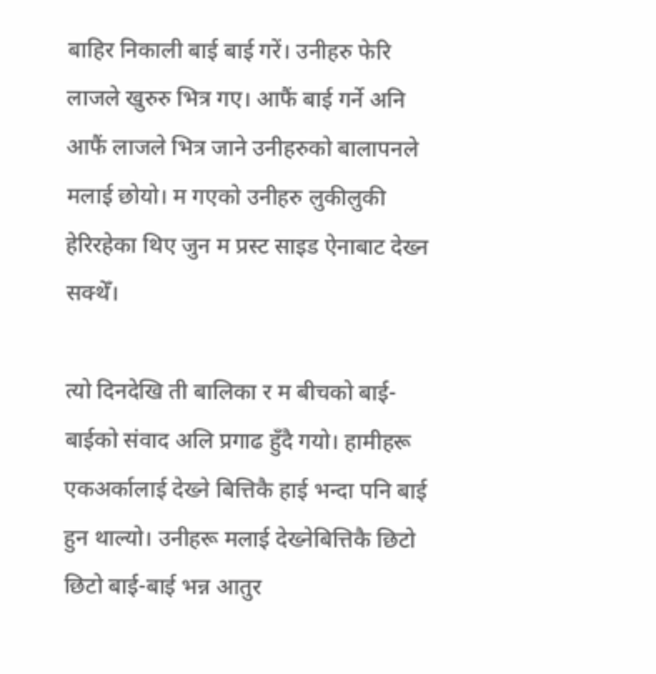बाहिर निकाली बाई बाई गरें। उनीहरु फेरि लाजले खुरुरु भित्र गए। आफैं बाई गर्ने अनि आफैं लाजले भित्र जाने उनीहरुको बालापनले मलाई छोयो। म गएको उनीहरु लुकीलुकी हेरिरहेका थिए जुन म प्रस्ट साइड ऐनाबाट देख्न सक्थेँ।

त्यो दिनदेखि ती बालिका र म बीचको बाई-बाईको संवाद अलि प्रगाढ हुँदै गयो। हामीहरू एकअर्कालाई देख्ने बित्तिकै हाई भन्दा पनि बाई हुन थाल्यो। उनीहरू मलाई देख्नेबित्तिकै छिटो छिटो बाई-बाई भन्न आतुर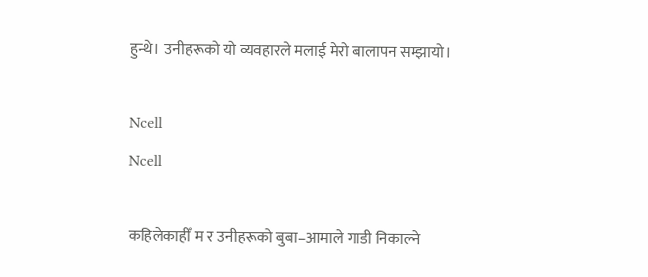हुन्थे। उनीहरूको यो व्यवहारले मलाई मेरो बालापन सम्झायो।

Ncell
Ncell

कहिलेकाहीँ म र उनीहरूको बुबा–आमाले गाडी निकाल्ने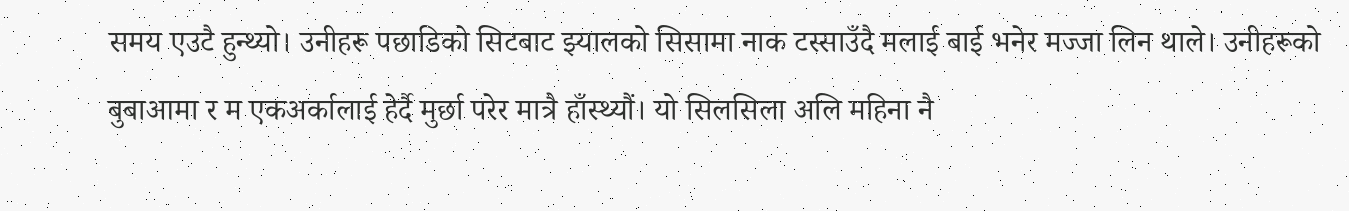समय एउटै हुन्थ्यो। उनीहरू पछाडिको सिटबाट झ्यालको सिसामा नाक टस्साउँदै मलाई बाई भनेर मज्जा लिन थाले। उनीहरूको बुबाआमा र म एकअर्कालाई हेर्दै मुर्छा परेर मात्रै हाँस्थ्यौं। यो सिलसिला अलि महिना नै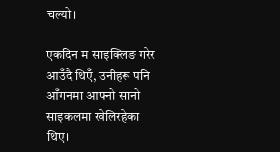चल्यो।

एकदिन म साइक्लिङ गरेर आउँदै थिएँ, उनीहरू पनि आँगनमा आफ्नो सानो साइकलमा खेलिरहेका थिए।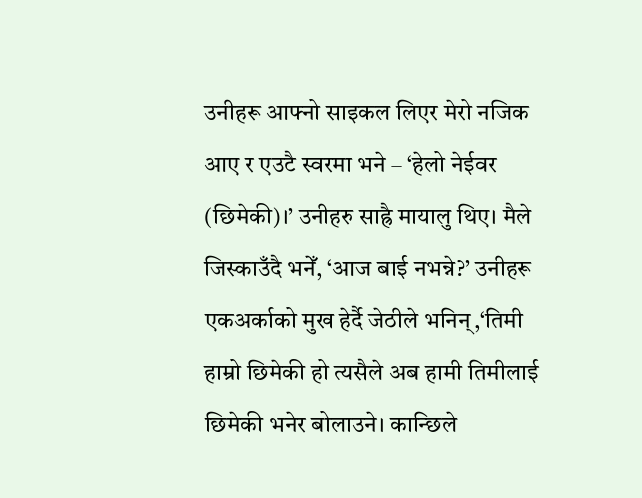उनीहरू आफ्नो साइकल लिएर मेरो नजिक आए र एउटै स्वरमा भने – ‘हेलो नेईवर (छिमेकी)।’ उनीहरु साह्रै मायालु थिए। मैले जिस्काउँदै भनेँ, ‘आज बाई नभन्ने?’ उनीहरू एकअर्काको मुख हेर्दै जेठीले भनिन्,‘तिमी हाम्रो छिमेकी हो त्यसैले अब हामी तिमीलाई छिमेकी भनेर बोलाउने। कान्छिले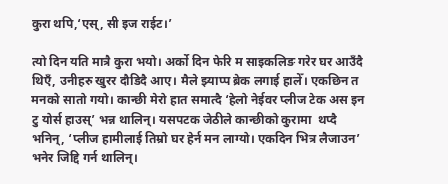कुरा थपि,‘एस्, सी इज राईट।’

त्यो दिन यति मात्रै कुरा भयो। अर्को दिन फेरि म साइकलिङ गरेर घर आउँदै थिएँ, उनीहरु खुरर दौडिदै आए। मैले झ्याप्प ब्रेक लगाई हालेँ। एकछिन त मनको सातो गयो। कान्छी मेरो हात समात्दै ‘हेलो नेईवर प्लीज टेक अस इन टु योर्स हाउस्’ भन्न थालिन्। यसपटक जेठीले कान्छीको कुरामा  थप्दै भनिन्, ‘प्लीज हामीलाई तिम्रो घर हेर्न मन लाग्यो। एकदिन भित्र लैजाउन’ भनेर जिद्दि गर्न थालिन्।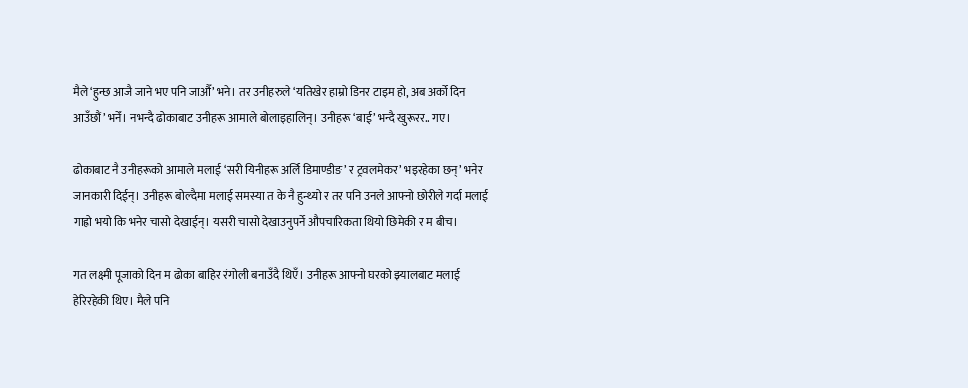मैले ‘हुन्छ आजै जाने भए पनि जाऔँ’ भने। तर उनीहरुले ‘यतिखेर हाम्रो डिनर टाइम हो, अब अर्को दिन आउँछौं’ भनेँ। नभन्दै ढोकाबाट उनीहरू आमाले बोलाइहालिन्। उनीहरू ‘बाई’ भन्दै खुरूरर.. गए।

ढोकाबाट नै उनीहरूको आमाले मलाई ‘सरी यिनीहरू अर्लि डिमाण्डीङ’ र ट्रवलमेकर’ भइरहेका छन्’ भनेर जानकारी दिईन्। उनीहरू बोल्दैमा मलाई समस्या त के नै हुन्थ्यो र तर पनि उनले आफ्नो छोरीले गर्दा मलाई गाह्रो भयो कि भनेर चासो देखाईन्। यसरी चासो देखाउनुपर्ने औपचारिकता थियो छिमेकी र म बीच।

गत लक्ष्मी पूजाको दिन म ढोका बाहिर रंगोली बनाउँदै थिएँ। उनीहरू आफ्नो घरको झ्यालबाट मलाई हेरिरहेकी थिए। मैले पनि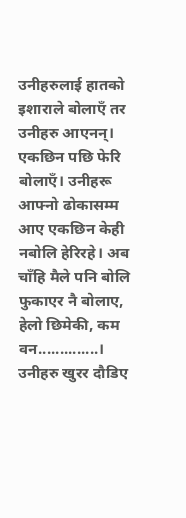उनीहरुलाई हातको इशाराले बोलाएँ तर उनीहरु आएनन्। एकछिन पछि फेरि बोलाएँ। उनीहरू आफ्नो ढोकासम्म आए एकछिन केही नबोलि हेरिरहे। अब चाँहि मैले पनि बोलि फुकाएर नै बोलाए, हेलो छिमेकी, कम वन..............। उनीहरु खुरर दौडिए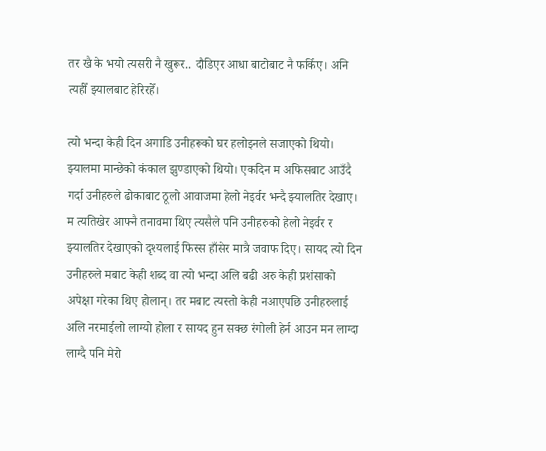तर खै के भयो त्यसरी नै खुरूर.. दौडिएर आधा बाटोबाट नै फर्किए। अनि त्यहीँ झ्यालबाट हेरिरहेँ।

त्यो भन्दा केही दिन अगाडि उनीहरूको घर हलोइनले सजाएको थियो। झ्यालमा मान्छेको कंकाल झुण्डाएको थियो। एकदिन म अफिसबाट आउँदै गर्दा उनीहरुले ढोकाबाट ठूलो आवाजमा हेलो नेइर्वर भन्दै झ्यालतिर देखाए। म त्यतिखेर आफ्नै तनावमा थिए त्यसैले पनि उनीहरुको हेलो नेइर्वर र झ्यालतिर देखाएको दृश्यलाई फिस्स हाँसेर मात्रै जवाफ दिए। सायद त्यो दिन उनीहरुले मबाट केही शब्द वा त्यो भन्दा अलि बढी अरु केही प्रशंसाको अपेक्षा गरेका थिए होलान्। तर मबाट त्यस्तो केही नआएपछि उनीहरुलाई अलि नरमाईलो लाग्यो होला र सायद हुन सक्छ रंगोली हेर्न आउन मन लाग्दा लाग्दै पनि मेरो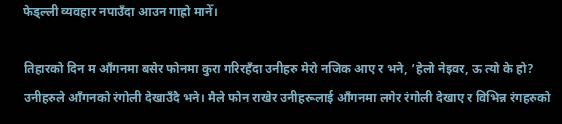फेड्ल्ली व्यवहार नपाउँदा आउन गाह्रो मानेँ।

तिहारको दिन म आँगनमा बसेर फोनमा कुरा गरिरहँदा उनीहरु मेरो नजिक आए र भने, ‘हेलो नेइवर, ऊ त्यो के हो? उनीहरुले आँगनको रंगोली देखाउँदै भने। मैले फोन राखेर उनीहरूलाई आँगनमा लगेर रंगोली देखाए र विभिन्न रंगहरुको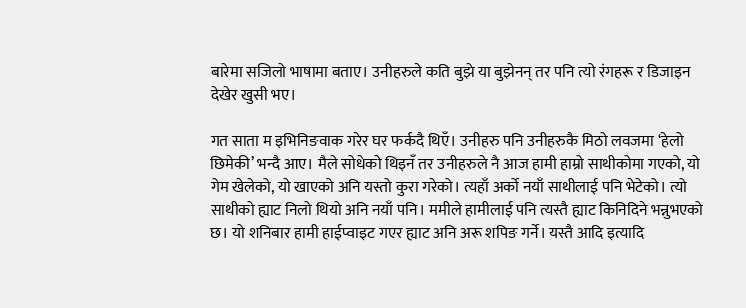बारेमा सजिलो भाषामा बताए। उनीहरुले कति बुझे या बुझेनन् तर पनि त्यो रंगहरू र डिजाइन देखेर खुसी भए।

गत साता म इभिनिङवाक गरेर घर फर्कदै थिएँ। उनीहरु पनि उनीहरुकै मिठो लवजमा ‘हेलो छिमेकी’ भन्दै आए। मैले सोधेको थिइनँ तर उनीहरुले नै आज हामी हाम्रो साथीकोमा गएको, यो गेम खेलेको, यो खाएको अनि यस्तो कुरा गरेको। त्यहाँ अर्को नयाँ साथीलाई पनि भेटेको। त्यो साथीको ह्याट निलो थियो अनि नयाँ पनि। ममीले हामीलाई पनि त्यस्तै ह्याट किनिदिने भन्नुभएको छ। यो शनिबार हामी हाईप्वाइट गएर ह्याट अनि अरू शपिङ गर्ने। यस्तै आदि इत्यादि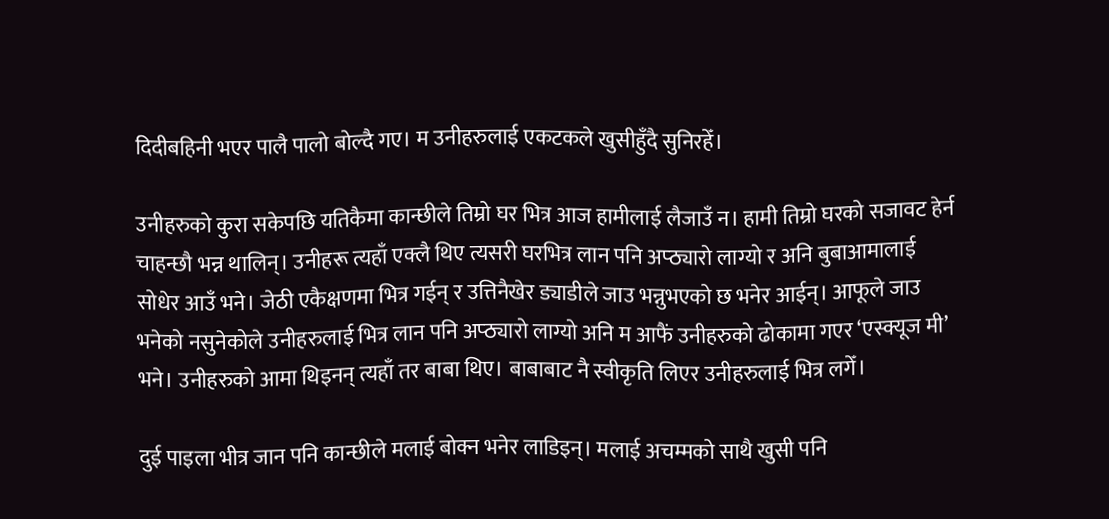दिदीबहिनी भएर पालै पालो बोल्दै गए। म उनीहरुलाई एकटकले खुसीहुँदै सुनिरहेँ।

उनीहरुको कुरा सकेपछि यतिकैमा कान्छीले तिम्रो घर भित्र आज हामीलाई लैजाउँ न। हामी तिम्रो घरको सजावट हेर्न चाहन्छौ भन्न थालिन्। उनीहरू त्यहाँ एक्लै थिए त्यसरी घरभित्र लान पनि अप्ठ्यारो लाग्यो र अनि बुबाआमालाई सोधेर आउँ भने। जेठी एकैक्षणमा भित्र गईन् र उत्तिनैखेर ड्याडीले जाउ भन्नुभएको छ भनेर आईन्। आफूले जाउ भनेको नसुनेकोले उनीहरुलाई भित्र लान पनि अप्ठ्यारो लाग्यो अनि म आफैं उनीहरुको ढोकामा गएर ‘एस्क्यूज मी’ भने। उनीहरुको आमा थिइनन् त्यहाँ तर बाबा थिए। बाबाबाट नै स्वीकृति लिएर उनीहरुलाई भित्र लगेँ।

दुई पाइला भीत्र जान पनि कान्छीले मलाई बोक्न भनेर लाडिइन्। मलाई अचम्मको साथै खुसी पनि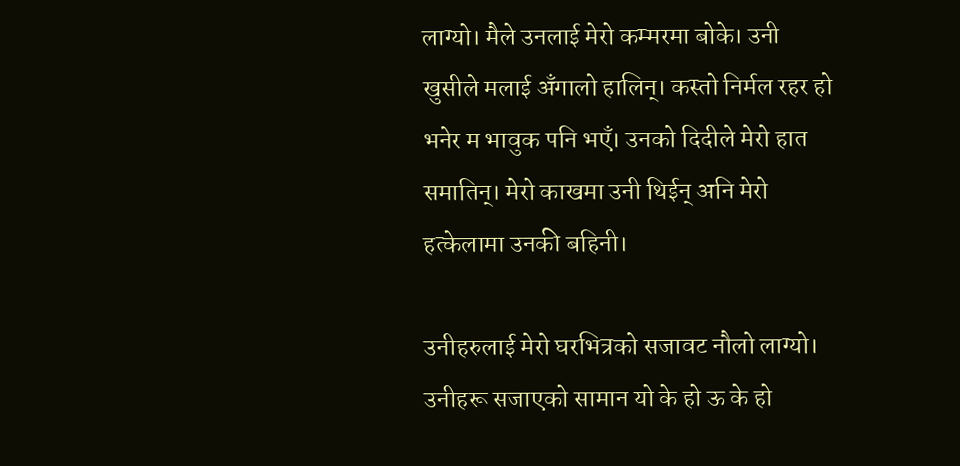लाग्यो। मैले उनलाई मेरो कम्मरमा बोके। उनी खुसीले मलाई अँगालो हालिन्। कस्तो निर्मल रहर हो भनेर म भावुक पनि भएँ। उनको दिदीले मेरो हात समातिन्। मेरो काखमा उनी थिईन् अनि मेरो हत्केलामा उनकी बहिनी।

उनीहरुलाई मेरो घरभित्रको सजावट नौलो लाग्यो। उनीहरू सजाएको सामान यो के हो ऊ के हो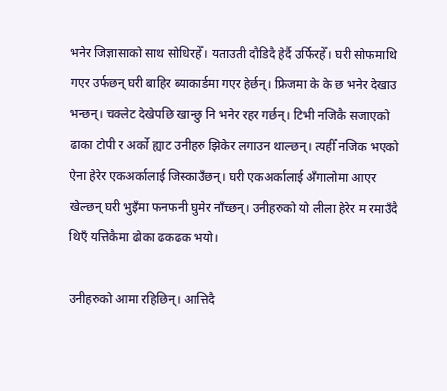भनेर जिज्ञासाको साथ सोधिरहेँ। यताउती दौडिदै हेर्दै उर्फिरहेँ। घरी सोफमाथि गएर उर्फछन् घरी बाहिर ब्याकार्डमा गएर हेर्छन्। फ्रिजमा के के छ भनेर देखाउ भन्छन्। चक्लेट देखेपछि खान्छु नि भनेर रहर गर्छन्। टिभी नजिकै सजाएको ढाका टोपी र अर्को ह्याट उनीहरु झिकेर लगाउन थाल्छन्। त्यहीँ नजिक भएको ऐना हेरेर एकअर्कालाई जिस्काउँछन्। घरी एकअर्कालाई अँगालोमा आएर खेल्छन् घरी भुइँमा फनफनी घुमेर नाँच्छन्। उनीहरुको यो लीला हेरेर म रमाउँदै थिएँ यत्तिकैमा ढोका ढकढक भयो।

उनीहरुको आमा रहिछिन्। आत्तिदै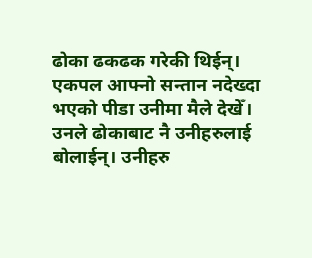ढोका ढकढक गरेकी थिईन्। एकपल आफ्नो सन्तान नदेख्दा भएको पीडा उनीमा मैले देखेँ। उनले ढोकाबाट नै उनीहरुलाई बोलाईन्। उनीहरु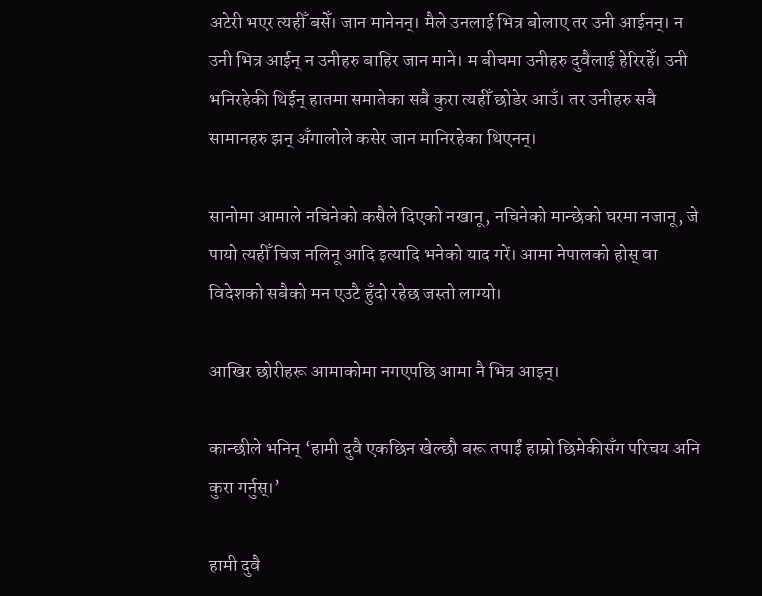अटेरी भएर त्यहीँ बसेँ। जान मानेनन्। मैले उनलाई भित्र बोलाए तर उनी आईनन्। न उनी भित्र आईन् न उनीहरु बाहिर जान माने। म बीचमा उनीहरु दुवैलाई हेरिरहेँ। उनी भनिरहेकी थिईन् हातमा समातेका सबै कुरा त्यहीँ छोडेर आउँ। तर उनीहरु सबै सामानहरु झन् अँगालोले कसेर जान मानिरहेका थिएनन्।

सानोमा आमाले नचिनेको कसैले दिएको नखानू, नचिनेको मान्छेको घरमा नजानू, जे पायो त्यहीँ चिज नलिनू आदि इत्यादि भनेको याद गरें। आमा नेपालको होस् वा विदेशको सबैको मन एउटै हुँदो रहेछ जस्तो लाग्यो।

आखिर छोरीहरू आमाकोमा नगएपछि आमा नै भित्र आइन्।

कान्छीले भनिन् ‘हामी दुवै एकछिन खेल्छौ बरू तपाईं हाम्रो छिमेकीसँग परिचय अनि कुरा गर्नुस्।’

हामी दुवै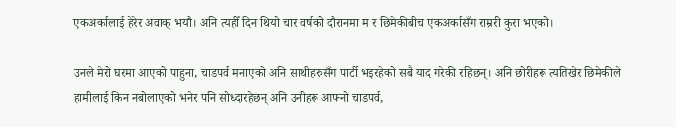एकअर्कालाई हेरेर अवाक् भयौ। अनि त्यहीँ दिन थियो चार वर्षको दौरानमा म र छिमेकीबीच एकअर्कासँग राम्ररी कुरा भएको।

उनले मेरो घरमा आएको पाहुना, चाडपर्व मनाएको अनि साथीहरुसँग पार्टी भइरहेको सबै याद गरेकी रहिछन्। अनि छोरीहरू त्यतिखेर छिमेकीले हामीलाई किन नबोलाएको भनेर पनि सोध्दारहेछन् अनि उनीहरू आफ्नो चाडपर्व,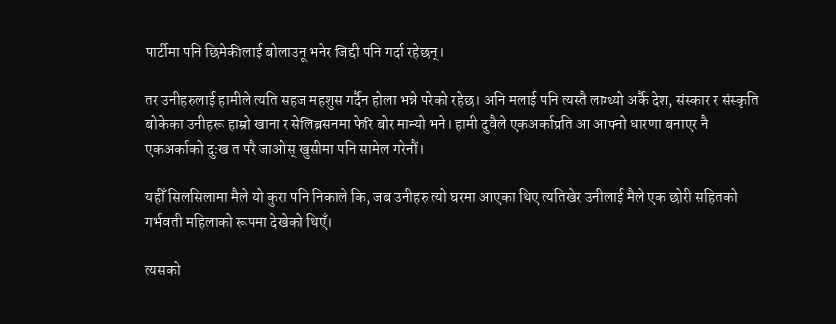पार्टीमा पनि छिमेकीलाई बोलाउनू भनेर जिद्दी पनि गर्दा रहेछन्।

तर उनीहरुलाई हामीले त्यति सहज महशुस गर्दैन होला भन्ने परेको रहेछ। अनि मलाई पनि त्यस्तै लाग्थ्यो अर्कै देश, संस्कार र संस्कृति बोकेका उनीहरू हाम्रो खाना र सेलिब्रसनमा फेरि बोर मान्यो भने। हामी दुवैले एकअर्काप्रति आ आफ्नो धारणा बनाएर नै एकअर्काको दुःख त परै जाओस् खुसीमा पनि सामेल गरेनौं।

यहीँ सिलसिलामा मैले यो कुरा पनि निकाले कि, जब उनीहरु त्यो घरमा आएका थिए त्यतिखेर उनीलाई मैले एक छोरी सहितको गर्भवती महिलाको रूपमा देखेको थिएँ।

त्यसको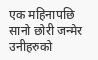एक महिनापछि सानो छोरी जन्मेर उनीहरुको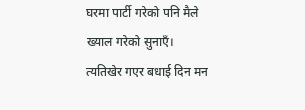घरमा पार्टी गरेको पनि मैले ख्याल गरेको सुनाएँ। त्यतिखेर गएर बधाई दिन मन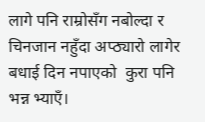लागे पनि राम्रोसँग नबोल्दा र चिनजान नहुँदा अप्ठ्यारो लागेर बधाई दिन नपाएको  कुरा पनि भन्न भ्याएँ।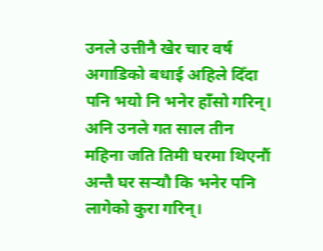उनले उत्तीनै खेर चार वर्ष अगाडिको बधाई अहिले दिँदा पनि भयो नि भनेर हाँसो गरिन्। अनि उनले गत साल तीन महिना जति तिमी घरमा थिएनौं अन्तै घर सर्‍यौ कि भनेर पनि लागेको कुरा गरिन्।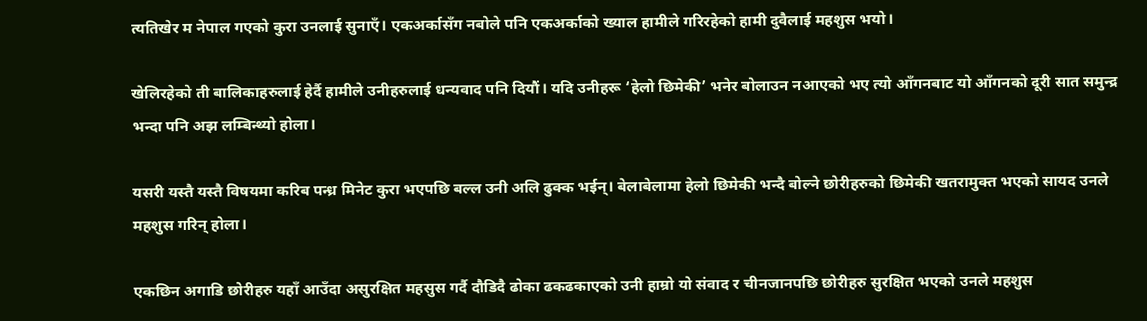त्यतिखेर म नेपाल गएको कुरा उनलाई सुनाएँ। एकअर्कासँग नबोले पनि एकअर्काको ख्याल हामीले गरिरहेको हामी दुवैलाई महशुस भयो।

खेलिरहेको ती बालिकाहरुलाई हेर्दै हामीले उनीहरुलाई धन्यवाद पनि दियौं। यदि उनीहरू ‘हेलो छिमेकी’ भनेर बोलाउन नआएको भए त्यो आँगनबाट यो आँगनको दूरी सात समुन्द्र भन्दा पनि अझ लम्बिन्थ्यो होला।

यसरी यस्तै यस्तै विषयमा करिब पन्ध्र मिनेट कुरा भएपछि बल्ल उनी अलि ढुक्क भईन्। बेलाबेलामा हेलो छिमेकी भन्दै बोल्ने छोरीहरुको छिमेकी खतरामुक्त भएको सायद उनले महशुस गरिन् होला।

एकछिन अगाडि छोरीहरु यहाँ आउँदा असुरक्षित महसुस गर्दै दौडिदै ढोका ढकढकाएको उनी हाम्रो यो संवाद र चीनजानपछि छोरीहरु सुरक्षित भएको उनले महशुस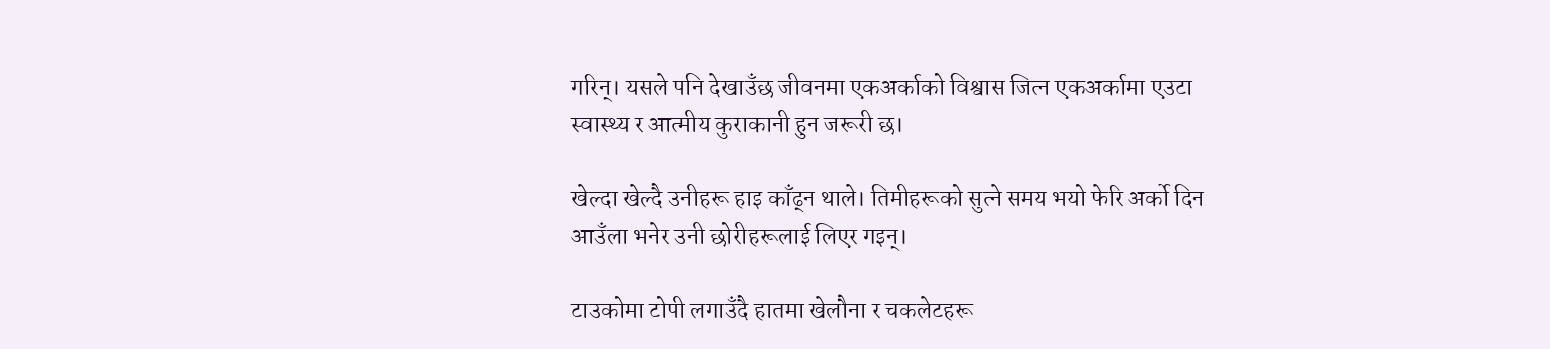गरिन्। यसले पनि देखाउँछ जीवनमा एकअर्काको विश्वास जित्न एकअर्कामा एउटा स्वास्थ्य र आत्मीय कुराकानी हुन जरूरी छ।

खेल्दा खेल्दै उनीहरू हाइ काँढ्न थाले। तिमीहरूको सुत्ने समय भयो फेरि अर्को दिन आउँला भनेर उनी छोरीहरूलाई लिएर गइन्।

टाउकोमा टोपी लगाउँदै हातमा खेलौना र चकलेटहरू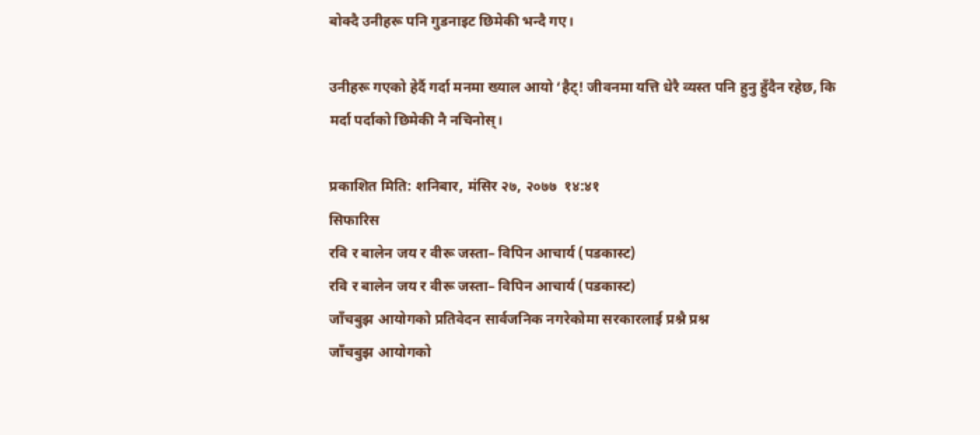बोक्दै उनीहरू पनि गुडनाइट छिमेकी भन्दै गए।

उनीहरू गएको हेर्दै गर्दा मनमा ख्याल आयो ‘हैट्! जीवनमा यत्ति धेरै व्यस्त पनि हुनु हुँदैन रहेछ, कि मर्दा पर्दाको छिमेकी नै नचिनोस्।

प्रकाशित मिति: शनिबार, मंसिर २७, २०७७  १४:४१
सिफारिस
रवि र बालेन जय र वीरू जस्ता– विपिन आचार्य (पडकास्ट)
रवि र बालेन जय र वीरू जस्ता– विपिन आचार्य (पडकास्ट)
जाँचबुझ आयोगको प्रतिवेदन सार्वजनिक नगरेकोमा सरकारलाई प्रश्नै प्रश्न
जाँचबुझ आयोगको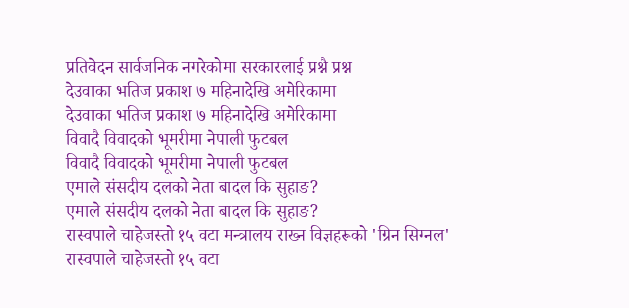प्रतिवेदन सार्वजनिक नगरेकोमा सरकारलाई प्रश्नै प्रश्न
देउवाका भतिज प्रकाश ७ महिनादेखि अमेरिकामा
देउवाका भतिज प्रकाश ७ महिनादेखि अमेरिकामा
विवादै विवादको भूमरीमा नेपाली फुटबल
विवादै विवादको भूमरीमा नेपाली फुटबल
एमाले संसदीय दलको नेता बादल कि सुहाङ?
एमाले संसदीय दलको नेता बादल कि सुहाङ?
रास्वपाले चाहेजस्तो १५ वटा मन्त्रालय राख्न विज्ञहरूको 'ग्रिन सिग्नल'
रास्वपाले चाहेजस्तो १५ वटा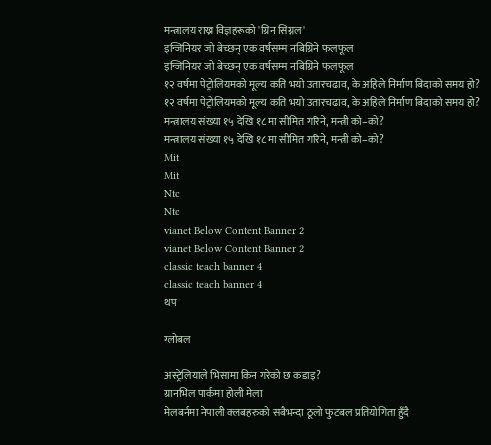मन्त्रालय राख्न विज्ञहरूको 'ग्रिन सिग्नल'
इन्जिनियर जो बेच्छन् एक वर्षसम्म नबिग्रिने फलफूल
इन्जिनियर जो बेच्छन् एक वर्षसम्म नबिग्रिने फलफूल
१२ वर्षमा पेट्रोलियमको मूल्य कति भयो उतारचढाव, के अहिले निर्माण बिदाको समय हो?
१२ वर्षमा पेट्रोलियमको मूल्य कति भयो उतारचढाव, के अहिले निर्माण बिदाको समय हो?
मन्त्रालय संख्या १५ देखि १८ मा सीमित गरिने, मन्त्री को–को?
मन्त्रालय संख्या १५ देखि १८ मा सीमित गरिने, मन्त्री को–को?
Mit
Mit
Ntc
Ntc
vianet Below Content Banner 2
vianet Below Content Banner 2
classic teach banner 4
classic teach banner 4
थप

ग्लोबल

अस्ट्रेलियाले भिसामा किन गरेको छ कडाइ?
ग्रानभिल पार्कमा होली मेला
मेलबर्नमा नेपाली क्लबहरुको सबैभन्दा ठूलो फुटबल प्रतियोगिता हुँदै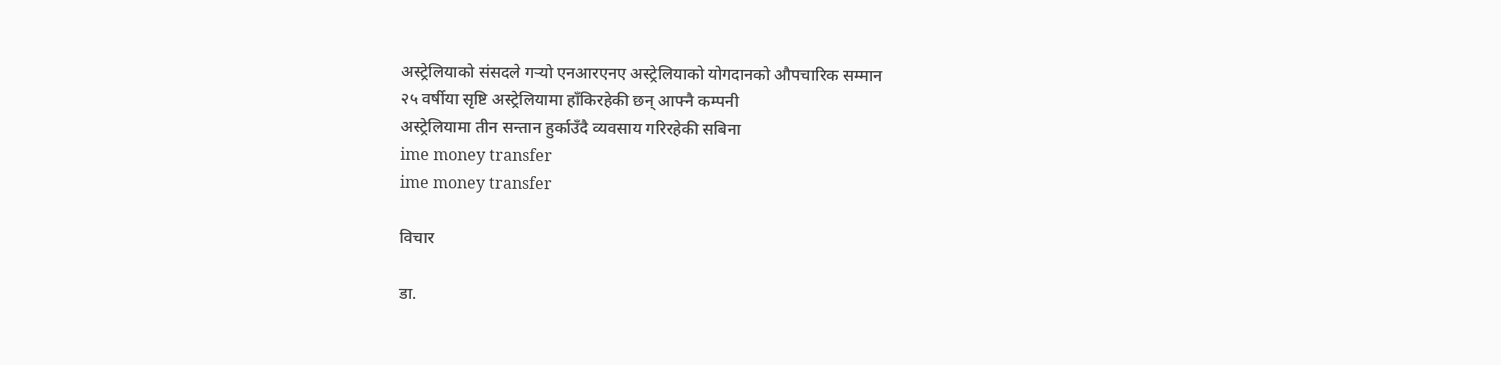अस्ट्रेलियाको संसदले गर्‍यो एनआरएनए अस्ट्रेलियाको योगदानको औपचारिक सम्मान
२५ वर्षीया सृष्टि अस्ट्रेलियामा हाँकिरहेकी छन् आफ्नै कम्पनी
अस्ट्रेलियामा तीन सन्तान हुर्काउँदै व्यवसाय गरिरहेकी सबिना
ime money transfer
ime money transfer

विचार

डा.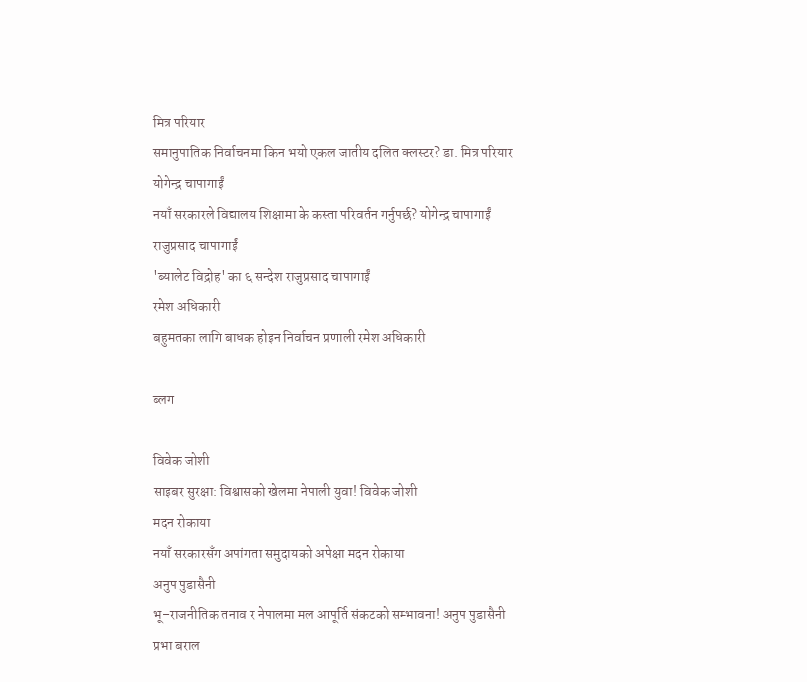मित्र परियार
समानुपातिक निर्वाचनमा किन भयो एकल जातीय दलित क्लस्टर? डा. मित्र परियार
योगेन्द्र चापागाईं
नयाँ सरकारले विद्यालय शिक्षामा के कस्ता परिवर्तन गर्नुपर्छ? योगेन्द्र चापागाईं
राजुप्रसाद चापागाईं
'ब्यालेट विद्रोह' का ६ सन्देश राजुप्रसाद चापागाईं
रमेश अधिकारी
बहुमतका लागि बाधक होइन निर्वाचन प्रणाली रमेश अधिकारी

ब्लग

विवेक जोशी
साइबर सुरक्षा: विश्वासको खेलमा नेपाली युवा! विवेक जोशी
मदन रोकाया
नयाँ सरकारसँग अपांगता समुदायको अपेक्षा मदन रोकाया
अनुप पुडासैनी
भू–राजनीतिक तनाव र नेपालमा मल आपूर्ति संकटको सम्भावना! अनुप पुडासैनी
प्रभा बराल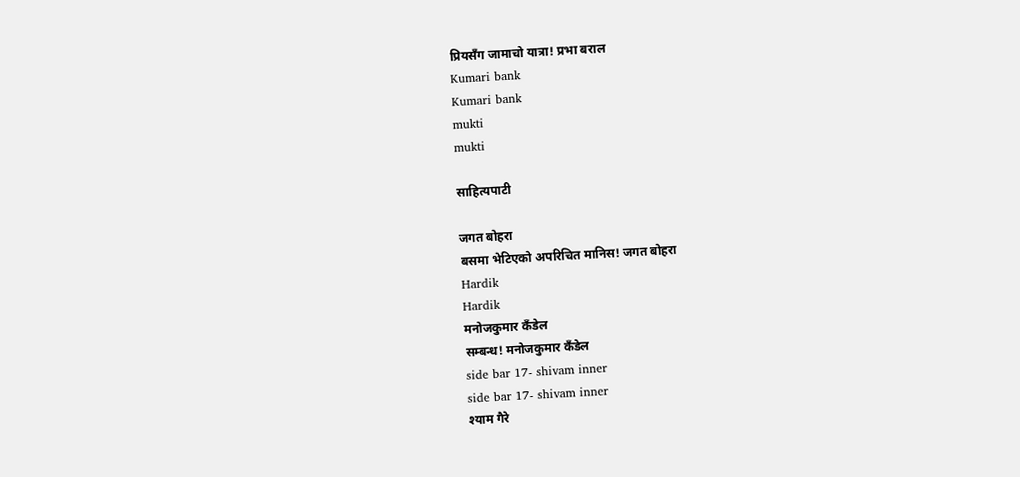प्रियसँग जामाचो यात्रा! प्रभा बराल
Kumari bank
Kumari bank
mukti
mukti

साहित्यपाटी

जगत बोहरा
बसमा भेटिएको अपरिचित मानिस! जगत बोहरा
Hardik
Hardik
मनोजकुमार कँडेल
सम्बन्ध! मनोजकुमार कँडेल
side bar 17- shivam inner
side bar 17- shivam inner
श्याम गैरे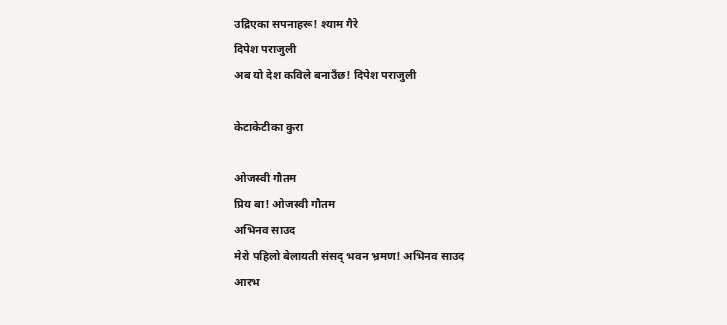उद्रिएका सपनाहरू! श्याम गैरे
दिपेश पराजुली
अब यो देश कविले बनाउँछ! दिपेश पराजुली

केटाकेटीका कुरा

ओजस्वी गौतम
प्रिय बा! ओजस्वी गौतम
अभिनव साउद
मेरो पहिलो बेलायती संसद् भवन भ्रमण! अभिनव साउद
आरभ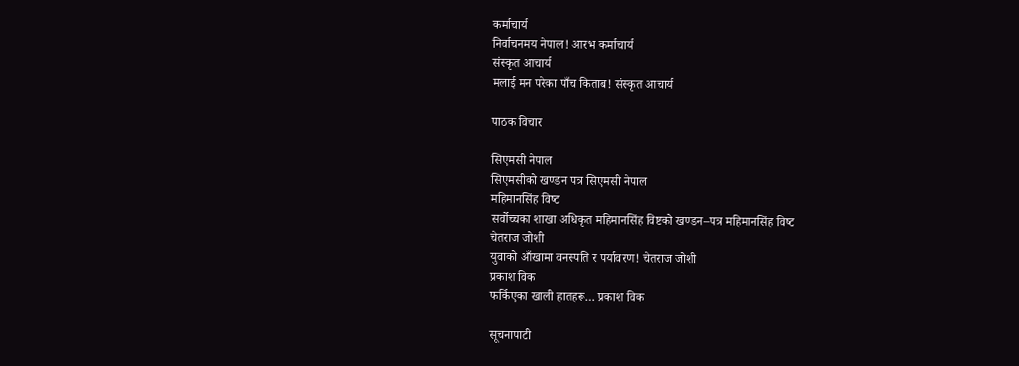कर्माचार्य
निर्वाचनमय नेपाल! आरभ कर्माचार्य
संस्कृत आचार्य
मलाई मन परेका पाँच किताब! संस्कृत आचार्य

पाठक विचार

सिएमसी नेपाल
सिएमसीको खण्डन पत्र सिएमसी नेपाल
महिमानसिंह विष्‍ट
सर्वोच्चका शाखा अधिकृत महिमानसिंह विष्टको खण्डन–पत्र महिमानसिंह विष्‍ट
चेतराज जोशी
युवाको आँखामा वनस्पति र पर्यावरण! चेतराज जोशी
प्रकाश विक
फर्किएका खाली हातहरू… प्रकाश विक

सूचनापाटी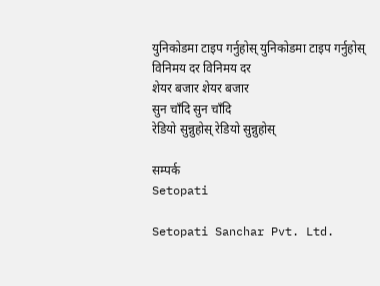युनिकोडमा टाइप गर्नुहोस् युनिकोडमा टाइप गर्नुहोस्
विनिमय दर विनिमय दर
शेयर बजार शेयर बजार
सुन चाँदि सुन चाँदि
रेडियो सुन्नुहोस् रेडियो सुन्नुहोस्

सम्पर्क
Setopati

Setopati Sanchar Pvt. Ltd.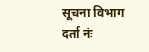सूचना विभाग दर्ता नंः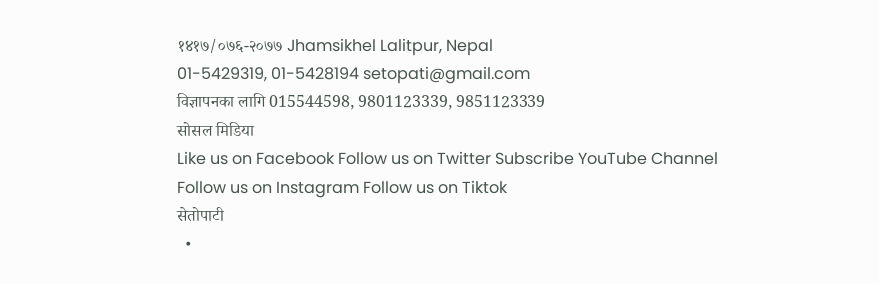१४१७/०७६-२०७७ Jhamsikhel Lalitpur, Nepal
01-5429319, 01-5428194 setopati@gmail.com
विज्ञापनका लागि 015544598, 9801123339, 9851123339
सोसल मिडिया
Like us on Facebook Follow us on Twitter Subscribe YouTube Channel Follow us on Instagram Follow us on Tiktok
सेतोपाटी
  •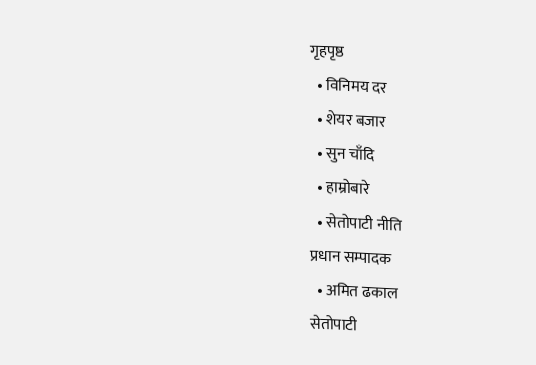गृहपृष्ठ
  • विनिमय दर
  • शेयर बजार
  • सुन चाँदि
  • हाम्रोबारे
  • सेतोपाटी नीति
प्रधान सम्पादक
  • अमित ढकाल
सेतोपाटी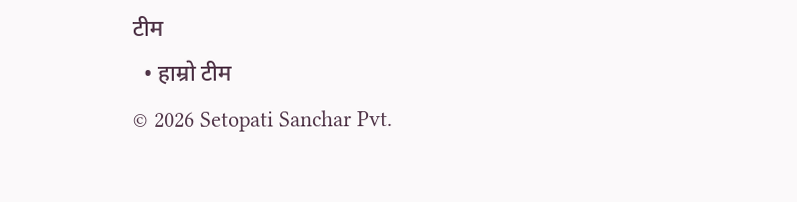टीम
  • हाम्रो टीम
© 2026 Setopati Sanchar Pvt.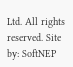Ltd. All rights reserved. Site by: SoftNEP